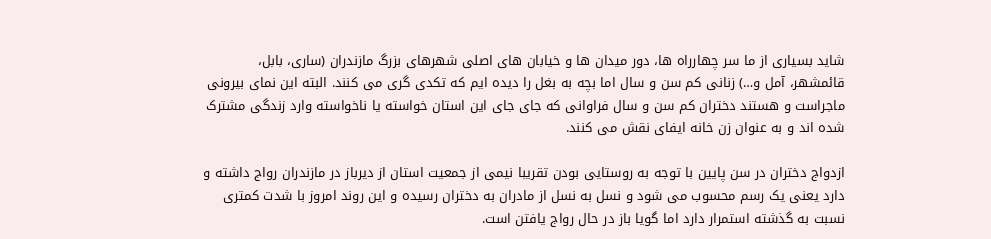شاید بسیاری از ما سر چهارراه ها، دور میدان ها و خیابان های اصلی شهرهای بزرگ مازندران (ساری، بابل، قائمشهر، آمل و…) زنانی کم سن و سال اما بچه به بغل را دیده ایم که تکدی گری می کنند. البته این نمای بیرونی ماجراست و هستند دختران کم سن و سال فراوانی که جای جای این استان خواسته یا ناخواسته وارد زندگی مشترک شده اند و به عنوان زن خانه ایفای نقش می کنند.

ازدواج دختران در سن پایین با توجه به روستایی بودن تقریبا نیمی از جمعیت استان از دیرباز در مازندران رواج داشته و دارد یعنی یک رسم محسوب می شود و نسل به نسل از مادران به دختران رسیده و این روند امروز با شدت کمتری نسبت به گذشته استمرار دارد اما گویا باز در حال رواج یافتن است.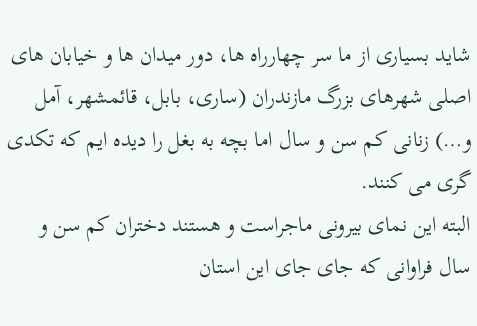شاید بسیاری از ما سر چهارراه ها، دور میدان ها و خیابان های اصلی شهرهای بزرگ مازندران (ساری، بابل، قائمشهر، آمل و…) زنانی کم سن و سال اما بچه به بغل را دیده ایم که تکدی گری می کنند.
البته این نمای بیرونی ماجراست و هستند دختران کم سن و سال فراوانی که جای جای این استان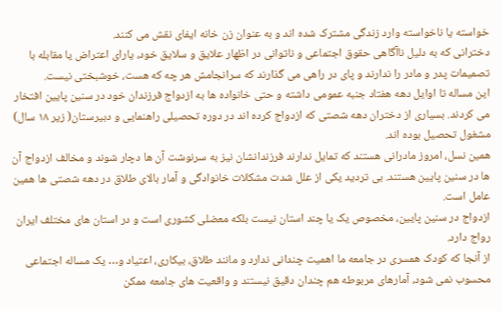خواسته یا ناخواسته وارد زندگی مشترک شده اند و به عنوان زن خانه ایفای نقش می کنند.
دخترانی که به دلیل ناآگاهی حقوق اجتماعی و ناتوانی در اظهار علایق و سلایق خود، یارای اعتراض یا مقابله با تصمیمات پدر و مادر را ندارند و پای در راهی می گذارند که سرانجامش هر چه که هست، خوشبختی نیست.
این مساله تا اوایل دهه هفتاد جنبه عمومی داشته و حتی خانواده ها به ازدواج فرزندان خود در سنین پایین افتخار می کردند. بسیاری از دختران دهه شصتی که ازدواج کرده اند در دوره تحصیلی راهنمایی و دبیرستان( زیر ۱۸ سال) مشغول تحصیل بوده اند.
همین نسل، امروز مادرانی هستند که تمایل ندارند فرزندانشان نیز به سرنوشت آن ها دچار شوند و مخالف ازدواج آن ها در سنین پایین هستند. بی تردید یکی از علل شدت مشکلات خانوادگی و آمار بالای طلاق در دهه شصتی ها همین عامل است.
ازدواج در سنین پایین، مخصوص یک یا چند استان نیست بلکه معضلی کشوری است و در استان های مختلف ایران رواج دارد.
از آنجا که کودک همسری در جامعه ما اهمیت چندانی ندارد و مانند طلاق، بیکاری، اعتیاد و… یک مساله‌ اجتماعی محسوب نمی شود، آمارهای مربوطه هم چندان دقیق نیستند و واقعیت های جامعه ممکن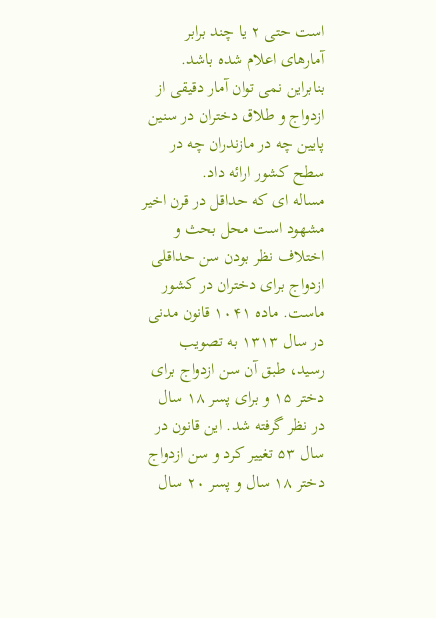است حتی ۲ یا چند برابر آمارهای اعلام شده باشد.
بنابراین نمی توان آمار دقیقی از ازدواج و طلاق دختران در سنین پایین چه در مازندران چه در سطح کشور ارائه داد.
مساله ای که حداقل در قرن اخیر مشهود است محل بحث و اختلاف نظر بودن سن حداقلی ازدواج برای دختران در کشور ماست. ماده ۱۰۴۱ قانون مدنی در سال ۱۳۱۳ به تصویب رسید، طبق آن سن ازدواج برای دختر ۱۵ و برای پسر ۱۸ سال در نظر گرفته شد. این قانون در سال ۵۳ تغییر کرد و سن ازدواج دختر ۱۸ سال و پسر ۲۰ سال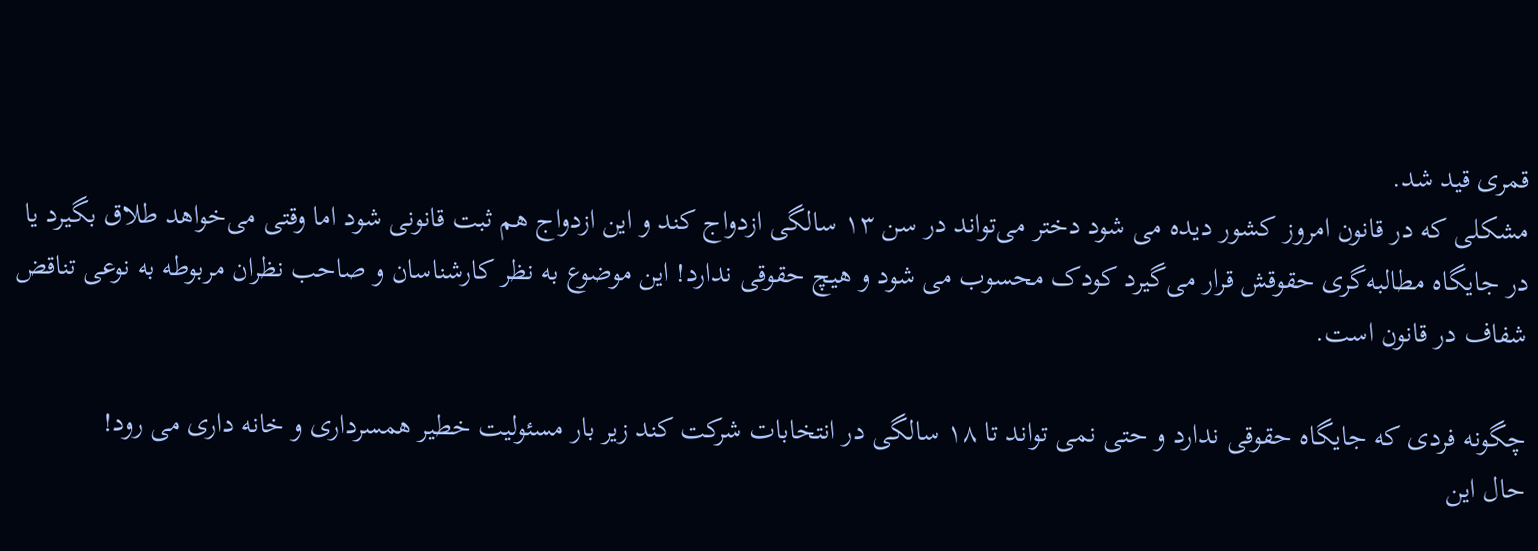قمری قید شد.
مشکلی که در قانون امروز کشور دیده می شود دختر می‌تواند در سن ۱۳ سالگی ازدواج کند و این ازدواج هم ثبت قانونی شود اما وقتی می‌خواهد طلاق بگیرد یا در جایگاه مطالبه‌گری حقوقش قرار می‌گیرد کودک محسوب می شود و هیچ حقوقی ندارد! این موضوع به نظر کارشناسان و صاحب نظران مربوطه به نوعی تناقض شفاف در قانون است.

چگونه فردی که جایگاه حقوقی ندارد و حتی نمی تواند تا ۱۸ سالگی در انتخابات شرکت کند زیر بار مسئولیت خطیر همسرداری و خانه داری می رود!
حال این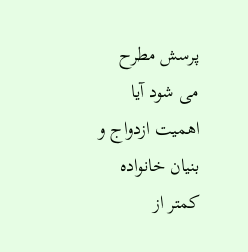پرسش مطرح می شود آیا اهمیت ازدواج و بنیان خانواده کمتر از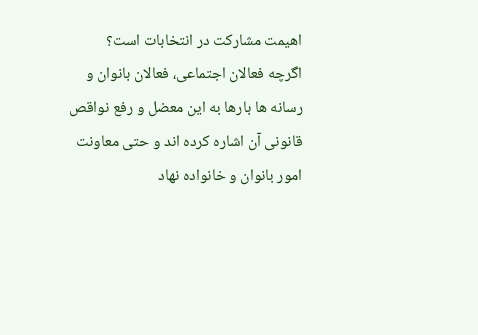اهیمت مشارکت در انتخابات است؟
اگرچه فعالان اجتماعی، فعالان بانوان و رسانه ها بارها به این معضل و رفع نواقص قانونی آن اشاره کرده اند و حتی معاونت امور بانوان و خانواده نهاد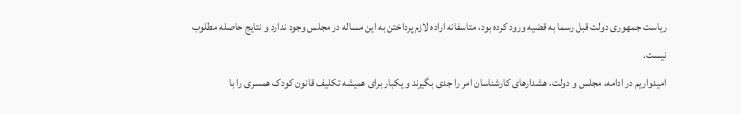ریاست جمهوری دولت قبل رسما به قضیه ورود کرده بود، متاسفانه اراده لازم پرداختن به این مساله در مجلس وجود ندارد و نتایج حاصله مطلوب نیست.
امیدواریم در ادامه، مجلس و دولت، هشدارهای کارشناسان امر را جدی بگیرند و یکبار برای همیشه تکلیف قانون کودک همسری را با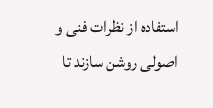استفاده از نظرات فنی و اصولی روشن سازند تا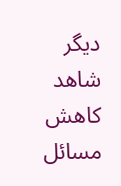دیگر شاهد کاهش مسائل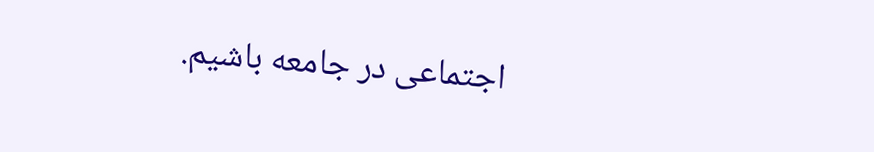اجتماعی در جامعه باشیم.